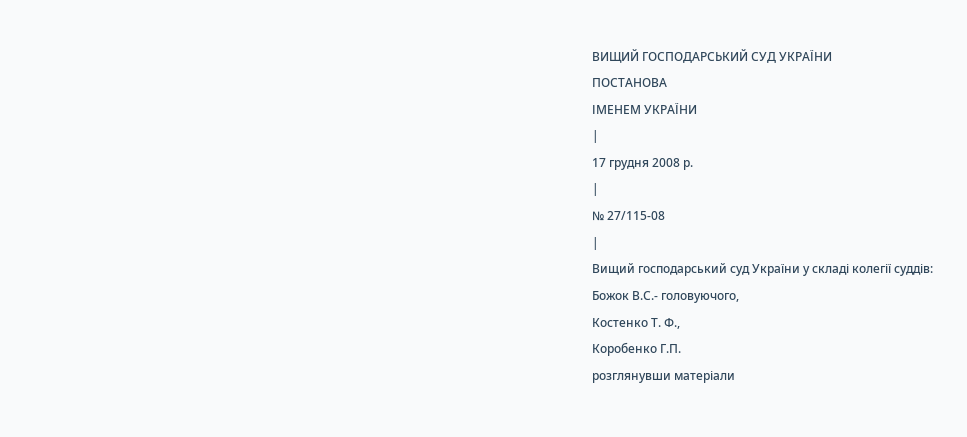ВИЩИЙ ГОСПОДАРСЬКИЙ СУД УКРАЇНИ
ПОСТАНОВА
ІМЕНЕМ УКРАЇНИ
|
17 грудня 2008 р.
|
№ 27/115-08
|
Вищий господарський суд України у складі колегії суддів:
Божок В.С.- головуючого,
Костенко Т. Ф.,
Коробенко Г.П.
розглянувши матеріали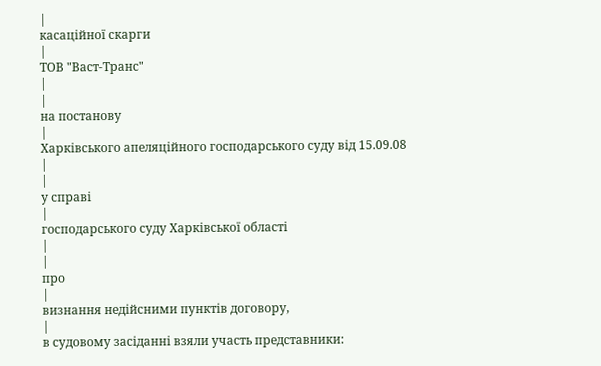|
касаційної скарги
|
ТОВ "Васт-Транс"
|
|
на постанову
|
Харківського апеляційного господарського суду від 15.09.08
|
|
у справі
|
господарського суду Харківської області
|
|
про
|
визнання недійсними пунктів договору,
|
в судовому засіданні взяли участь представники: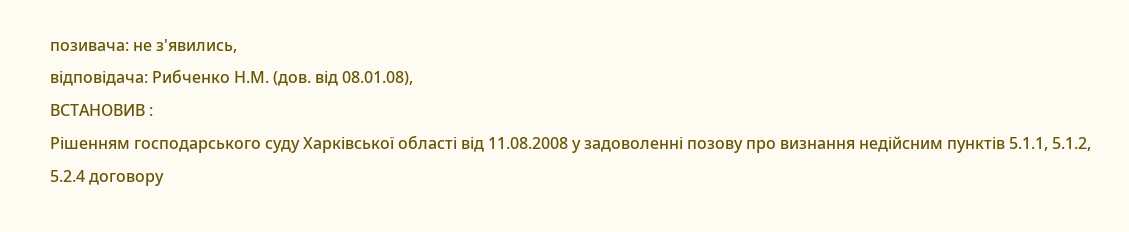позивача: не з'явились,
відповідача: Рибченко Н.М. (дов. від 08.01.08),
ВСТАНОВИВ :
Рішенням господарського суду Харківської області від 11.08.2008 у задоволенні позову про визнання недійсним пунктів 5.1.1, 5.1.2, 5.2.4 договору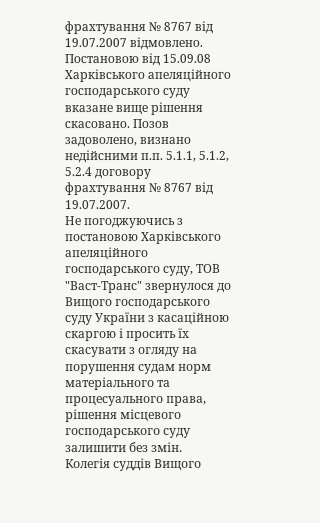фрахтування № 8767 від 19.07.2007 відмовлено.
Постановою від 15.09.08 Харківського апеляційного господарського суду вказане вище рішення скасовано. Позов задоволено, визнано недійсними п.п. 5.1.1, 5.1.2, 5.2.4 договору фрахтування № 8767 від 19.07.2007.
Не погоджуючись з постановою Харківського апеляційного господарського суду, ТОВ "Васт-Транс" звернулося до Вищого господарського суду України з касаційною скаргою і просить їх скасувати з огляду на порушення судам норм матеріального та процесуального права, рішення місцевого господарського суду залишити без змін.
Колегія суддів Вищого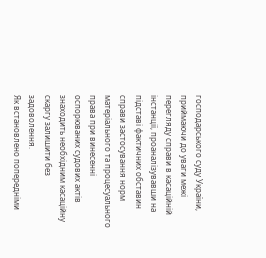господарського суду України, приймаючи до уваги межі перегляду справи в касаційній інстанції, проаналізувавши на підставі фактичних обставин справи застосування норм матеріального та процесуального права при винесенні оспорюваних судових актів знаходить необхідним касаційну скаргу залишити без задоволення.
Як встановлено попередніми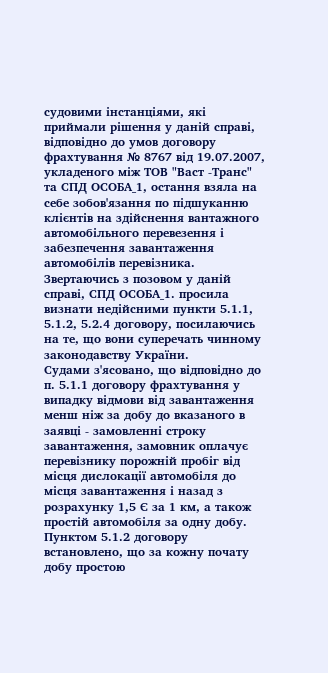судовими інстанціями, які приймали рішення у даній справі, відповідно до умов договору фрахтування № 8767 від 19.07.2007, укладеного між ТОВ "Васт -Транс" та СПД ОСОБА_1, остання взяла на себе зобов'язання по підшуканню клієнтів на здійснення вантажного автомобільного перевезення і забезпечення завантаження автомобілів перевізника.
Звертаючись з позовом у даній справі, СПД ОСОБА_1. просила визнати недійсними пункти 5.1.1, 5.1.2, 5.2.4 договору, посилаючись на те, що вони суперечать чинному законодавству України.
Судами з'ясовано, що відповідно до п. 5.1.1 договору фрахтування у випадку відмови від завантаження менш ніж за добу до вказаного в заявці - замовленні строку завантаження, замовник оплачує перевізнику порожній пробіг від місця дислокації автомобіля до місця завантаження і назад з розрахунку 1,5 Є за 1 км, а також простій автомобіля за одну добу.
Пунктом 5.1.2 договору встановлено, що за кожну почату добу простою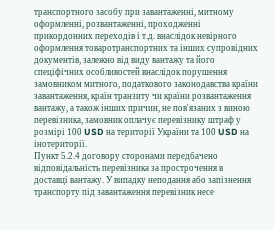транспортного засобу при завантаженні, митному оформленні, розвантаженні, проходженні прикордонних переходів і т.д. внаслідок невірного оформлення товаротранспортних та інших супровідних документів, залежно від виду вантажу та його спеціфічних особливостей внаслідок порушення замовником митного, податкового законодавства країни завантаження, країн транзиту чи країни розвантаження вантажу, а також інших причин, не пов'язаних з виною перевізника, замовник оплачує перевізнику штраф у розмірі 100 USD на території України та 100 USD на інотериторії.
Пункт 5.2.4 договору сторонами передбачено відповідальність перевізника за прострочення в доставці вантажу. У випадку неподання або запізнення транспорту під завантаження перевізник несе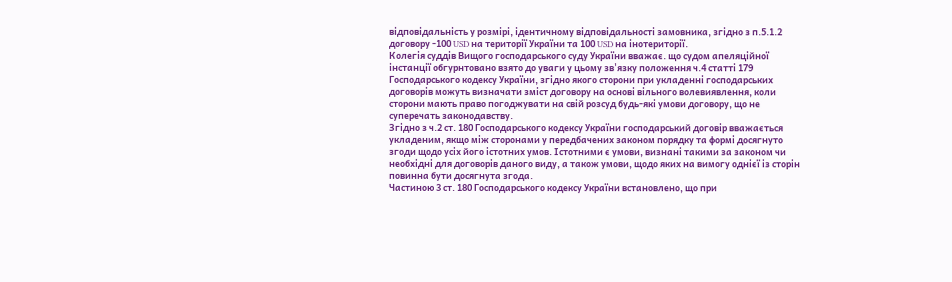відповідальність у розмірі, ідентичному відповідальності замовника, згідно з п.5.1.2 договору -100 USD на території України та 100 USD на інотериторії.
Колегія суддів Вищого господарського суду України вважає. що судом апеляційної інстанції обгурнтовано взято до уваги у цьому зв'язку положення ч.4 статті 179 Господарського кодексу України, згідно якого сторони при укладенні господарських договорів можуть визначати зміст договору на основі вільного волевиявлення, коли сторони мають право погоджувати на свій розсуд будь-які умови договору, що не суперечать законодавству.
Згідно з ч.2 ст. 180 Господарського кодексу України господарський договір вважається укладеним, якщо між сторонами у передбачених законом порядку та формі досягнуто згоди щодо усіх його істотних умов. Істотними є умови, визнані такими за законом чи необхідні для договорів даного виду, а також умови, щодо яких на вимогу однієї із сторін повинна бути досягнута згода.
Частиною 3 ст. 180 Господарського кодексу України встановлено, що при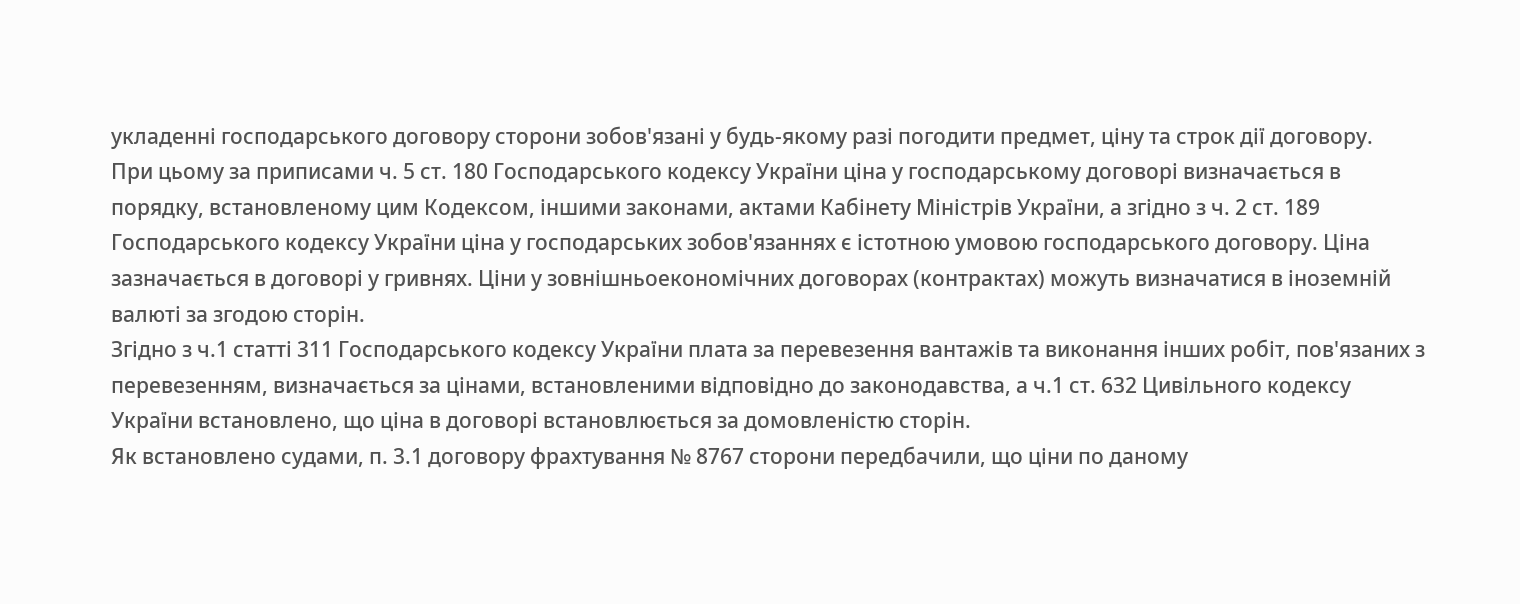укладенні господарського договору сторони зобов'язані у будь-якому разі погодити предмет, ціну та строк дії договору.
При цьому за приписами ч. 5 ст. 180 Господарського кодексу України ціна у господарському договорі визначається в порядку, встановленому цим Кодексом, іншими законами, актами Кабінету Міністрів України, а згідно з ч. 2 ст. 189 Господарського кодексу України ціна у господарських зобов'язаннях є істотною умовою господарського договору. Ціна зазначається в договорі у гривнях. Ціни у зовнішньоекономічних договорах (контрактах) можуть визначатися в іноземній валюті за згодою сторін.
Згідно з ч.1 статті 311 Господарського кодексу України плата за перевезення вантажів та виконання інших робіт, пов'язаних з перевезенням, визначається за цінами, встановленими відповідно до законодавства, а ч.1 ст. 632 Цивільного кодексу України встановлено, що ціна в договорі встановлюється за домовленістю сторін.
Як встановлено судами, п. 3.1 договору фрахтування № 8767 сторони передбачили, що ціни по даному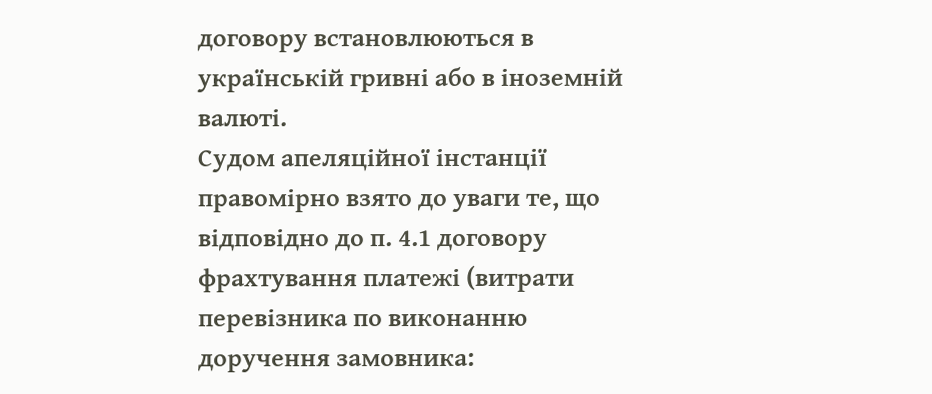договору встановлюються в українській гривні або в іноземній валюті.
Судом апеляційної інстанції правомірно взято до уваги те, що відповідно до п. 4.1 договору фрахтування платежі (витрати перевізника по виконанню доручення замовника: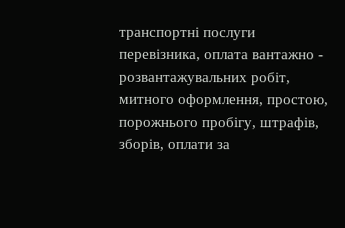транспортні послуги перевізника, оплата вантажно - розвантажувальних робіт, митного оформлення, простою, порожнього пробігу, штрафів, зборів, оплати за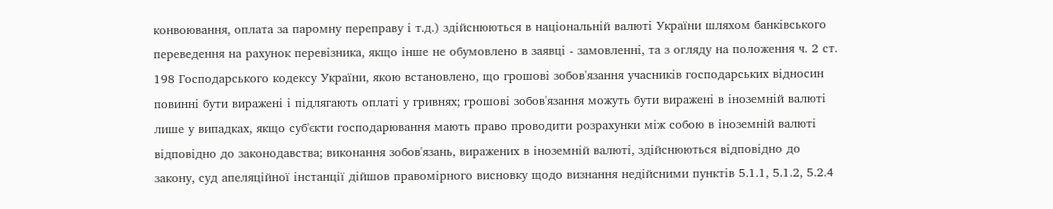конвоювання, оплата за паромну переправу і т.д.) здійснюються в національній валюті України шляхом банківського переведення на рахунок перевізника, якщо інше не обумовлено в заявці - замовленні, та з огляду на положення ч. 2 ст. 198 Господарського кодексу України, якою встановлено, що грошові зобов'язання учасників господарських відносин повинні бути виражені і підлягають оплаті у гривнях; грошові зобов'язання можуть бути виражені в іноземній валюті лише у випадках, якщо суб'єкти господарювання мають право проводити розрахунки між собою в іноземній валюті відповідно до законодавства; виконання зобов'язань, виражених в іноземній валюті, здійснюються відповідно до закону, суд апеляційної інстанції дійшов правомірного висновку щодо визнання недійсними пунктів 5.1.1, 5.1.2, 5.2.4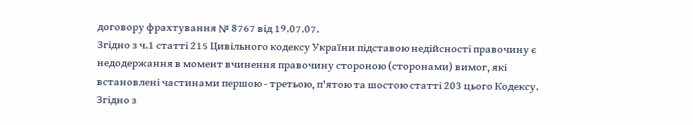договору фрахтування № 8767 від 19.07.07.
Згідно з ч.1 статті 215 Цивільного кодексу України підставою недійсності правочину є недодержання в момент вчинення правочину стороною (сторонами) вимог, які встановлені частинами першою - третьою, п'ятою та шостою статті 203 цього Кодексу.
Згідно з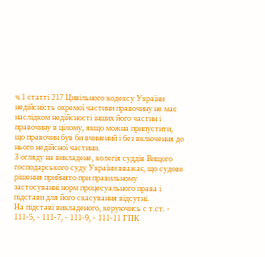ч.1 статті 217 Цивільного кодексу України недійсність окремої частини правочину не має наслідком недійсності інших його частин і правочину в цілому, якщо можна припустити, що правочин був би вчинений і без включення до нього недійсної частини.
З огляду на викладене, колегія суддів Вищого господарського суду України вважає, що судове рішення прийнято при правильному застосуванні норм процесуального права і підстави для його скасування відсутні.
На підставі викладеного, керуючись с т.ст. - 111-5, - 111-7, - 111-9, - 111-11 ГПК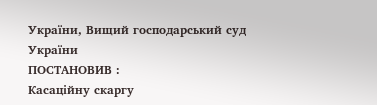України, Вищий господарський суд України
ПОСТАНОВИВ :
Касаційну скаргу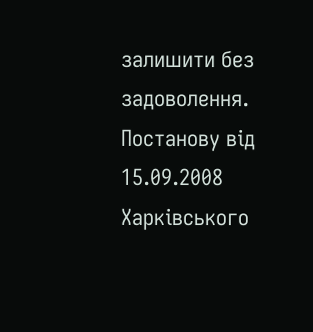залишити без задоволення.
Постанову від 15.09.2008 Харківського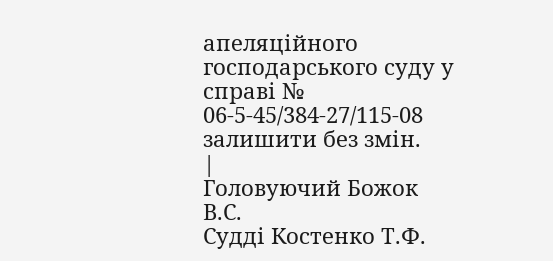апеляційного господарського суду у справі № 06-5-45/384-27/115-08 залишити без змін.
|
Головуючий Божок В.С.
Судді Костенко Т.Ф.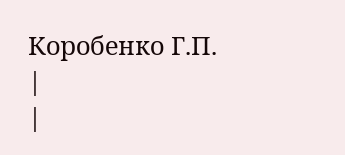Коробенко Г.П.
|
|